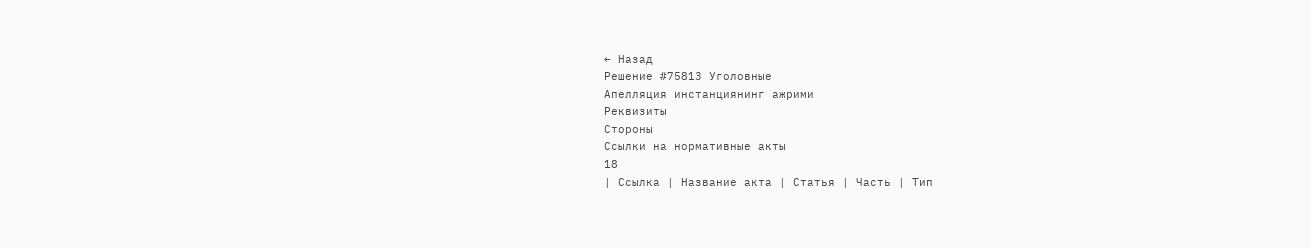← Назад
Решение #75813 Уголовные
Апелляция инстанциянинг ажрими
Реквизиты
Стороны
Ссылки на нормативные акты
18
| Ссылка | Название акта | Статья | Часть | Тип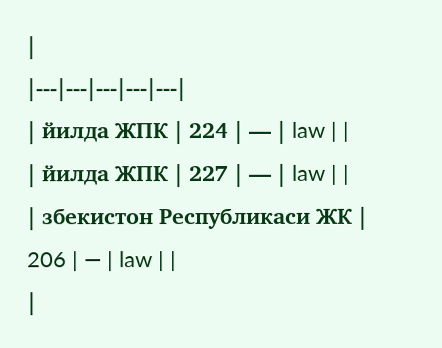|
|---|---|---|---|---|
| йилда ЖПК | 224 | — | law | |
| йилда ЖПК | 227 | — | law | |
| збекистон Республикаси ЖК | 206 | — | law | |
|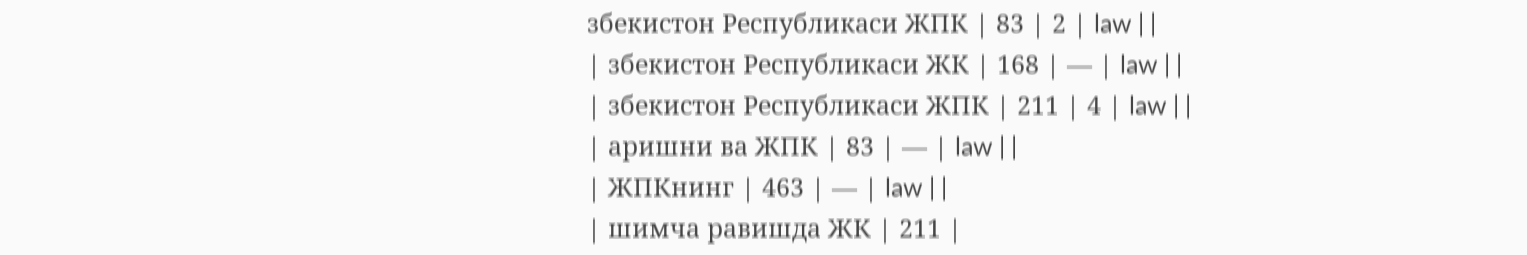збекистон Республикаси ЖПК | 83 | 2 | law | |
| збекистон Республикаси ЖК | 168 | — | law | |
| збекистон Республикаси ЖПК | 211 | 4 | law | |
| аришни ва ЖПК | 83 | — | law | |
| ЖПКнинг | 463 | — | law | |
| шимча равишда ЖК | 211 |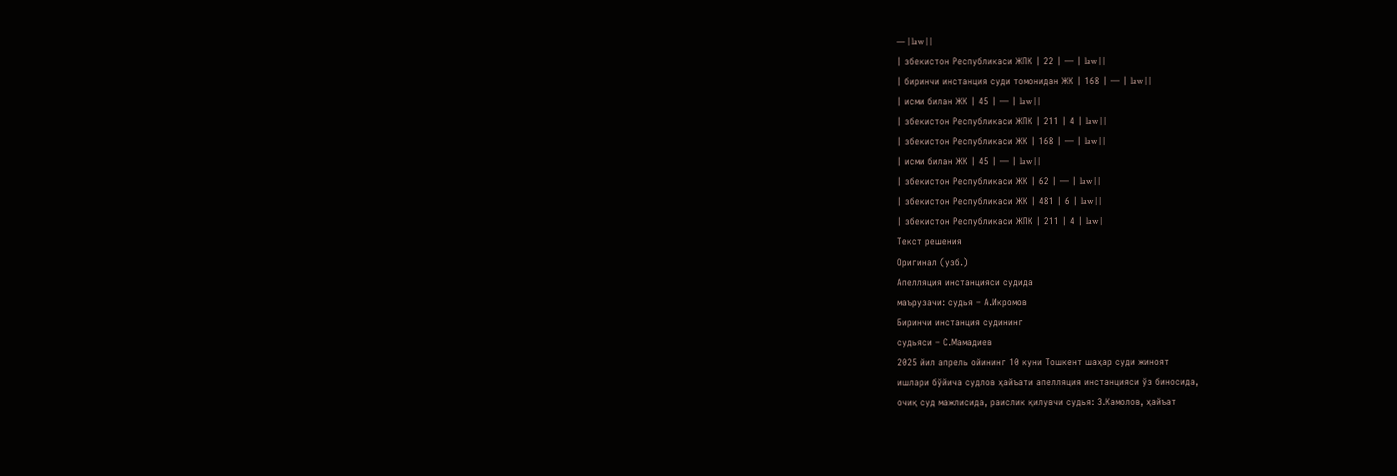— | law | |
| збекистон Республикаси ЖПК | 22 | — | law | |
| биринчи инстанция суди томонидан ЖК | 168 | — | law | |
| исми билан ЖК | 45 | — | law | |
| збекистон Республикаси ЖПК | 211 | 4 | law | |
| збекистон Республикаси ЖК | 168 | — | law | |
| исми билан ЖК | 45 | — | law | |
| збекистон Республикаси ЖК | 62 | — | law | |
| збекистон Республикаси ЖК | 481 | 6 | law | |
| збекистон Республикаси ЖПК | 211 | 4 | law |
Текст решения
Оригинал (узб.)
Апелляция инстанцияси судида
маърузачи: судья – А.Икромов
Биринчи инстанция судининг
судьяси – С.Мамадиев
2025 йил апрель ойининг 10 куни Тошкент шаҳар суди жиноят
ишлари бўйича судлов ҳайъати апелляция инстанцияси ўз биносида,
очиқ суд мажлисида, раислик қилувчи судья: З.Камолов, ҳайъат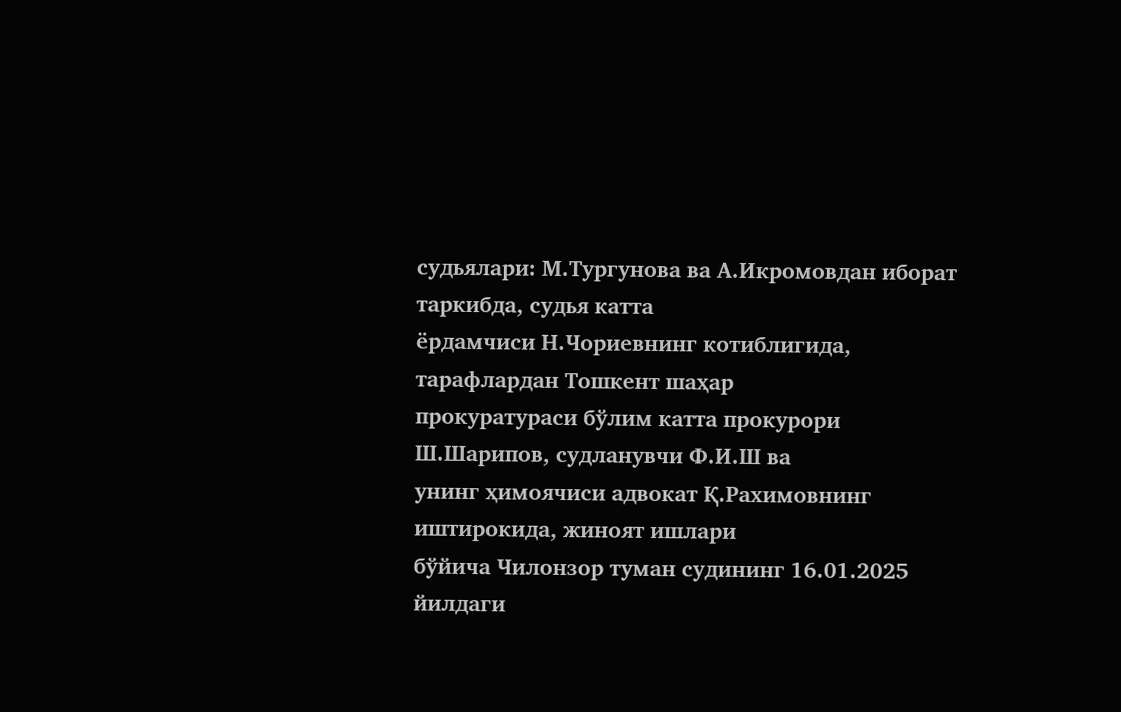судьялари: М.Тургунова ва А.Икромовдан иборат таркибда, судья катта
ёрдамчиси Н.Чориевнинг котиблигида, тарафлардан Тошкент шаҳар
прокуратураси бўлим катта прокурори Ш.Шарипов, судланувчи Ф.И.Ш ва
унинг ҳимоячиси адвокат Қ.Рахимовнинг иштирокида, жиноят ишлари
бўйича Чилонзор туман судининг 16.01.2025 йилдаги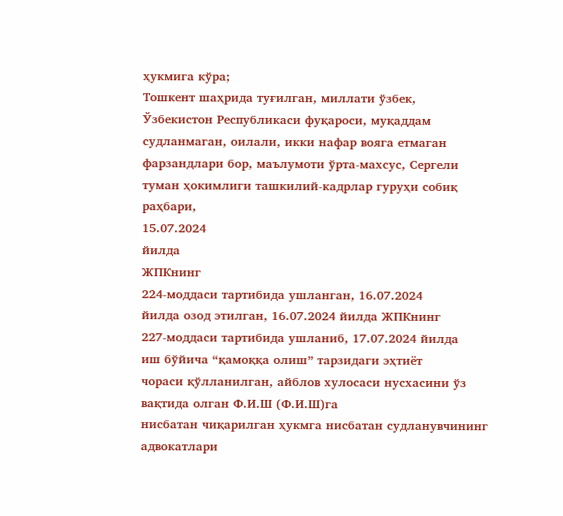ҳукмига кўра;
Тошкент шаҳрида туғилган, миллати ўзбек,
Ўзбекистон Республикаси фуқароси, муқаддам
судланмаган, оилали, икки нафар вояга етмаган
фарзандлари бор, маълумоти ўрта-махсус, Сергели
туман ҳокимлиги ташкилий-кадрлар гуруҳи собиқ
раҳбари,
15.07.2024
йилда
ЖПКнинг
224-моддаси тартибида ушланган, 16.07.2024
йилда озод этилган, 16.07.2024 йилда ЖПКнинг
227-моддаси тартибида ушланиб, 17.07.2024 йилда
иш бўйича “қамоққа олиш” тарзидаги эҳтиёт
чораси қўлланилган, айблов хулосаси нусхасини ўз
вақтида олган Ф.И.Ш (Ф.И.Ш)га
нисбатан чиқарилган ҳукмга нисбатан судланувчининг адвокатлари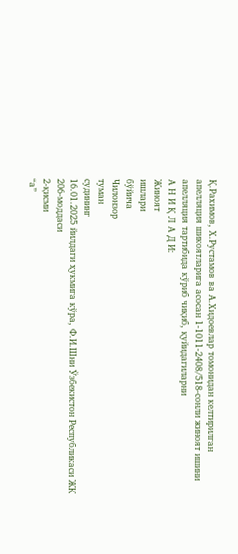Қ.Рахимов, Х.Рустамов ва А.Хидоевлар томонидан келтирилган
апелляция шикоятларига асосан 1-1011-2408/518-сонли жиноят ишини
апелляция тартибида кўриб чиқиб, қуйидагиларни
А Н И Қ Л А Д И:
Жиноят
ишлари
бўйича
Чилонзор
туман
судининг
16.01.2025 йилдаги ҳукмига кўра, Ф.И.Шни Ўзбекистон Республикаси ЖК
206-моддаси
2-қисми
“а”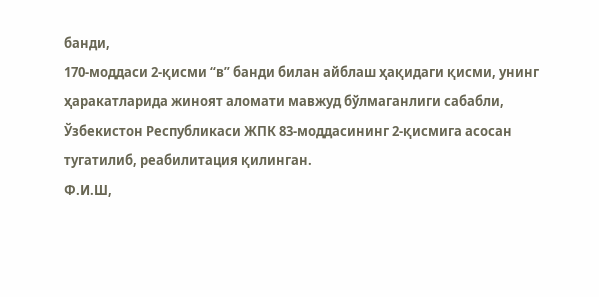банди,
170-моддаси 2-қисми “в” банди билан айблаш ҳақидаги қисми, унинг
ҳаракатларида жиноят аломати мавжуд бўлмаганлиги сабабли,
Ўзбекистон Республикаси ЖПК 83-моддасининг 2-қисмига асосан
тугатилиб, реабилитация қилинган.
Ф.И.Ш,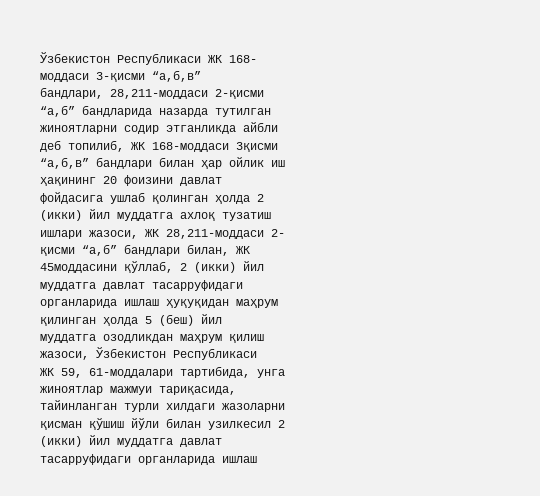Ўзбекистон Республикаси ЖК 168-моддаси 3-қисми “а,б,в”
бандлари, 28,211-моддаси 2-қисми “а,б” бандларида назарда тутилган
жиноятларни содир этганликда айбли деб топилиб, ЖК 168-моддаси 3қисми “а,б,в” бандлари билан ҳар ойлик иш ҳақининг 20 фоизини давлат
фойдасига ушлаб қолинган ҳолда 2 (икки) йил муддатга ахлоқ тузатиш
ишлари жазоси, ЖК 28,211-моддаси 2-қисми “а,б” бандлари билан, ЖК 45моддасини қўллаб, 2 (икки) йил муддатга давлат тасарруфидаги
органларида ишлаш ҳуқуқидан маҳрум қилинган ҳолда 5 (беш) йил
муддатга озодликдан маҳрум қилиш жазоси, Ўзбекистон Республикаси
ЖК 59, 61-моддалари тартибида, унга жиноятлар мажмуи тариқасида,
тайинланган турли хилдаги жазоларни қисман қўшиш йўли билан узилкесил 2 (икки) йил муддатга давлат тасарруфидаги органларида ишлаш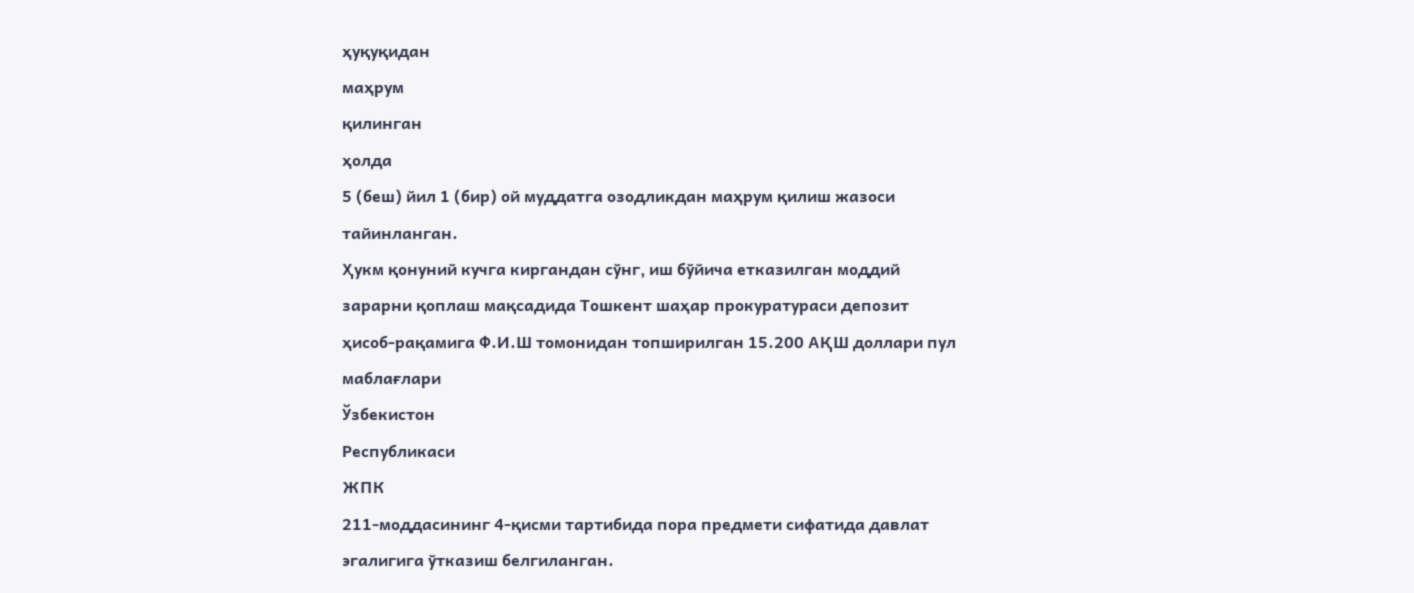ҳуқуқидан
маҳрум
қилинган
ҳолда
5 (беш) йил 1 (бир) ой муддатга озодликдан маҳрум қилиш жазоси
тайинланган.
Ҳукм қонуний кучга киргандан сўнг, иш бўйича етказилган моддий
зарарни қоплаш мақсадида Тошкент шаҳар прокуратураси депозит
ҳисоб-рақамига Ф.И.Ш томонидан топширилган 15.200 АҚШ доллари пул
маблағлари
Ўзбекистон
Республикаси
ЖПК
211-моддасининг 4-қисми тартибида пора предмети сифатида давлат
эгалигига ўтказиш белгиланган.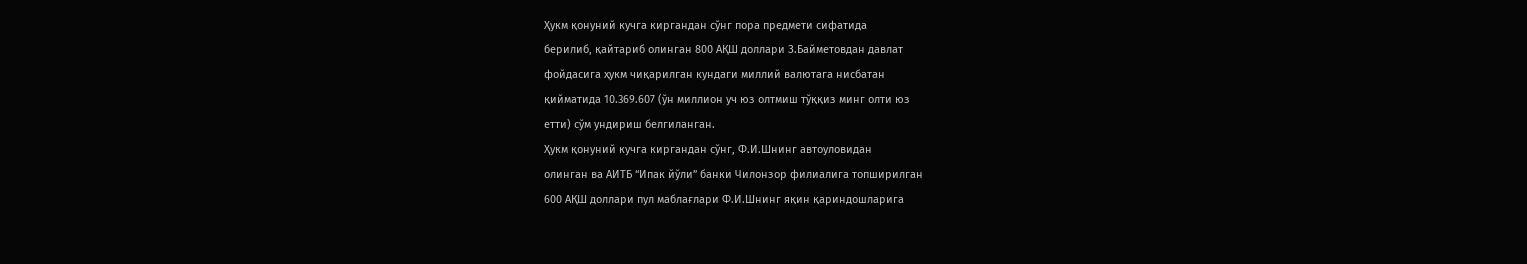Ҳукм қонуний кучга киргандан сўнг пора предмети сифатида
берилиб, қайтариб олинган 800 АҚШ доллари З.Байметовдан давлат
фойдасига ҳукм чиқарилган кундаги миллий валютага нисбатан
қийматида 10.369.607 (ўн миллион уч юз олтмиш тўққиз минг олти юз
етти) сўм ундириш белгиланган.
Ҳукм қонуний кучга киргандан сўнг, Ф.И.Шнинг автоуловидан
олинган ва АИТБ “Ипак йўли” банки Чилонзор филиалига топширилган
600 АҚШ доллари пул маблағлари Ф.И.Шнинг яқин қариндошларига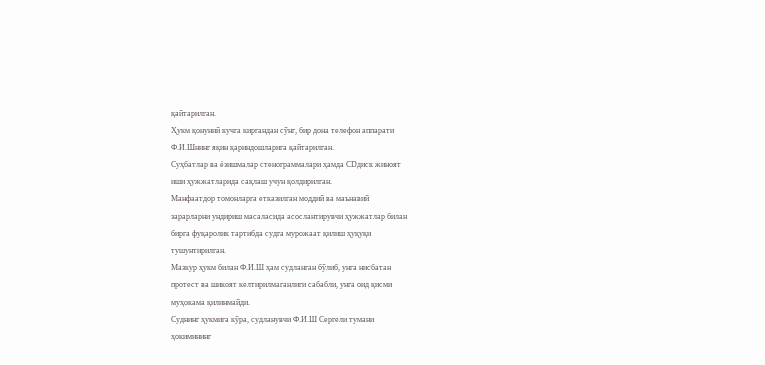қайтарилган.
Ҳукм қонуний кучга киргандан сўнг, бир дона телефон аппарати
Ф.И.Шнинг яқин қариндошларига қайтарилган.
Суҳбатлар ва ёзишмалар стенограммалари ҳамда CDдиск жиноят
иши ҳужжатларида сақлаш учун қолдирилган.
Манфаатдор томонларга етказилган моддий ва маънавий
зарарларни ундириш масаласида асослантирувчи ҳужжатлар билан
бирга фуқаролик тартибда судга мурожаат қилиш ҳуқуқи
тушунтирилган.
Мазкур ҳукм билан Ф.И.Ш ҳам судланган бўлиб, унга нисбатан
протест ва шикоят келтирилмаганлиги сабабли, унга оид қисми
муҳокама қилинмайди.
Суднинг ҳукмига кўра, судланувчи Ф.И.Ш Сергели тумани
ҳокимининг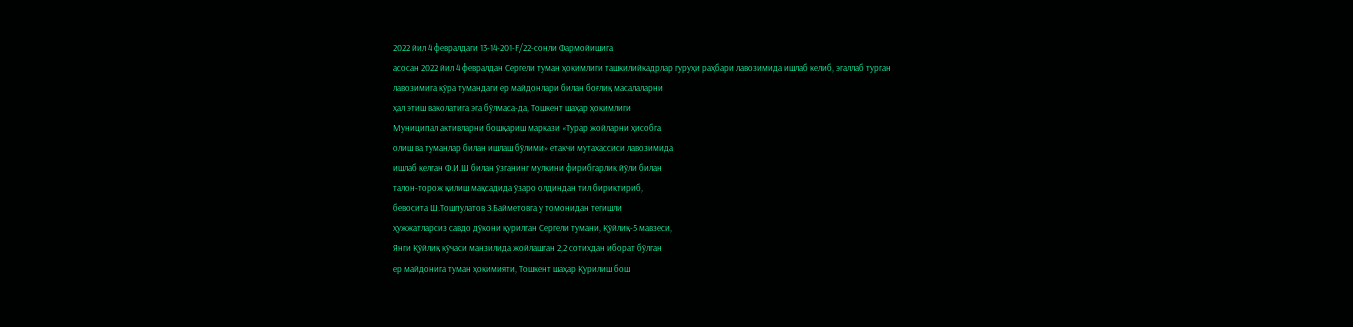2022 йил 4 февралдаги 13-14-201-F/22-сонли Фармойишига
асосан 2022 йил 4 февралдан Сергели туман ҳокимлиги ташкилийкадрлар гуруҳи раҳбари лавозимида ишлаб келиб, эгаллаб турган
лавозимига кўра тумандаги ер майдонлари билан боғлиқ масалаларни
ҳал этиш ваколатига эга бўлмаса-да, Тошкент шаҳар ҳокимлиги
Муниципал активларни бошқариш маркази «Турар жойларни ҳисобга
олиш ва туманлар билан ишлаш бўлими» етакчи мутахассиси лавозимида
ишлаб келган Ф.И.Ш билан ўзганинг мулкини фирибгарлик йўли билан
талон-торож қилиш мақсадида ўзаро олдиндан тил бириктириб,
бевосита Ш.Тошпулатов З.Байметовга у томонидан тегишли
ҳужжатларсиз савдо дўкони қурилган Сергели тумани, Қўйлиқ-5 мавзеси,
Янги Қўйлиқ кўчаси манзилида жойлашган 2,2 сотихдан иборат бўлган
ер майдонига туман ҳокимияти, Тошкент шаҳар Қурилиш бош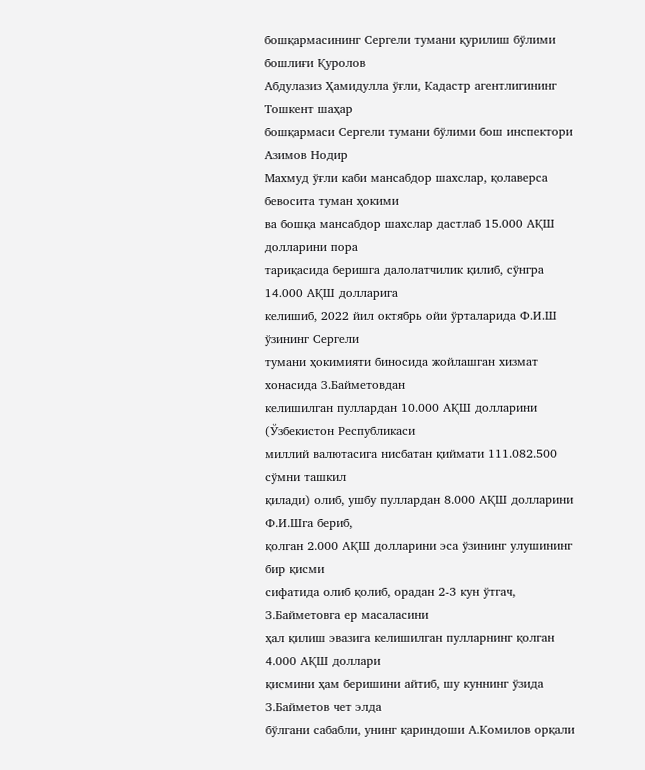бошқармасининг Сергели тумани қурилиш бўлими бошлиғи Қуролов
Абдулазиз Ҳамидулла ўғли, Кадастр агентлигининг Тошкент шаҳар
бошқармаси Сергели тумани бўлими бош инспектори Азимов Нодир
Махмуд ўғли каби мансабдор шахслар, қолаверса бевосита туман ҳокими
ва бошқа мансабдор шахслар дастлаб 15.000 АҚШ долларини пора
тариқасида беришга далолатчилик қилиб, сўнгра 14.000 АҚШ долларига
келишиб, 2022 йил октябрь ойи ўрталарида Ф.И.Ш ўзининг Сергели
тумани ҳокимияти биносида жойлашган хизмат хонасида З.Байметовдан
келишилган пуллардан 10.000 АҚШ долларини (Ўзбекистон Республикаси
миллий валютасига нисбатан қиймати 111.082.500 сўмни ташкил
қилади) олиб, ушбу пуллардан 8.000 АҚШ долларини Ф.И.Шга бериб,
қолган 2.000 АҚШ долларини эса ўзининг улушининг бир қисми
сифатида олиб қолиб, орадан 2-3 кун ўтгач, З.Байметовга ер масаласини
ҳал қилиш эвазига келишилган пулларнинг қолган 4.000 АҚШ доллари
қисмини ҳам беришини айтиб, шу куннинг ўзида З.Байметов чет элда
бўлгани сабабли, унинг қариндоши А.Комилов орқали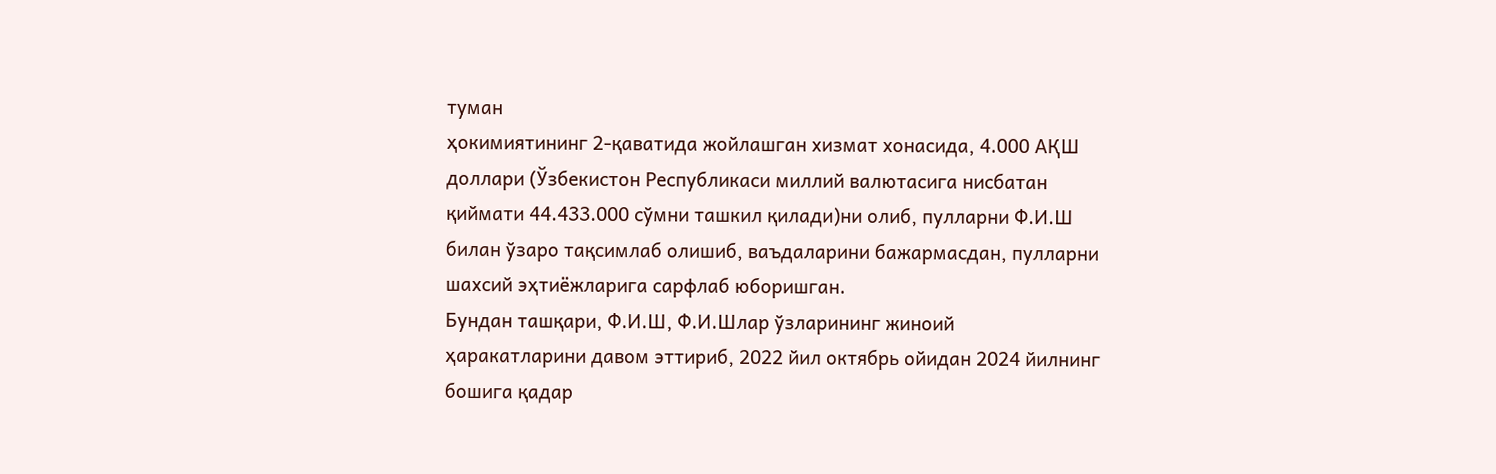туман
ҳокимиятининг 2-қаватида жойлашган хизмат хонасида, 4.000 АҚШ
доллари (Ўзбекистон Республикаси миллий валютасига нисбатан
қиймати 44.433.000 сўмни ташкил қилади)ни олиб, пулларни Ф.И.Ш
билан ўзаро тақсимлаб олишиб, ваъдаларини бажармасдан, пулларни
шахсий эҳтиёжларига сарфлаб юборишган.
Бундан ташқари, Ф.И.Ш, Ф.И.Шлар ўзларининг жиноий
ҳаракатларини давом эттириб, 2022 йил октябрь ойидан 2024 йилнинг
бошига қадар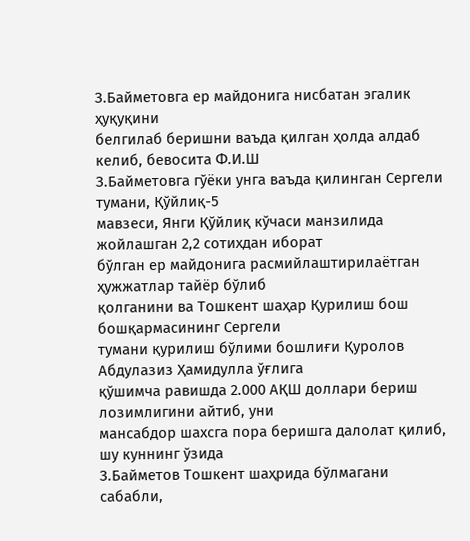З.Байметовга ер майдонига нисбатан эгалик ҳуқуқини
белгилаб беришни ваъда қилган ҳолда алдаб келиб, бевосита Ф.И.Ш
З.Байметовга гўёки унга ваъда қилинган Сергели тумани, Қўйлиқ-5
мавзеси, Янги Қўйлиқ кўчаси манзилида жойлашган 2,2 сотихдан иборат
бўлган ер майдонига расмийлаштирилаётган ҳужжатлар тайёр бўлиб
қолганини ва Тошкент шаҳар Қурилиш бош бошқармасининг Сергели
тумани қурилиш бўлими бошлиғи Қуролов Абдулазиз Ҳамидулла ўғлига
қўшимча равишда 2.000 АҚШ доллари бериш лозимлигини айтиб, уни
мансабдор шахсга пора беришга далолат қилиб, шу куннинг ўзида
З.Байметов Тошкент шаҳрида бўлмагани сабабли,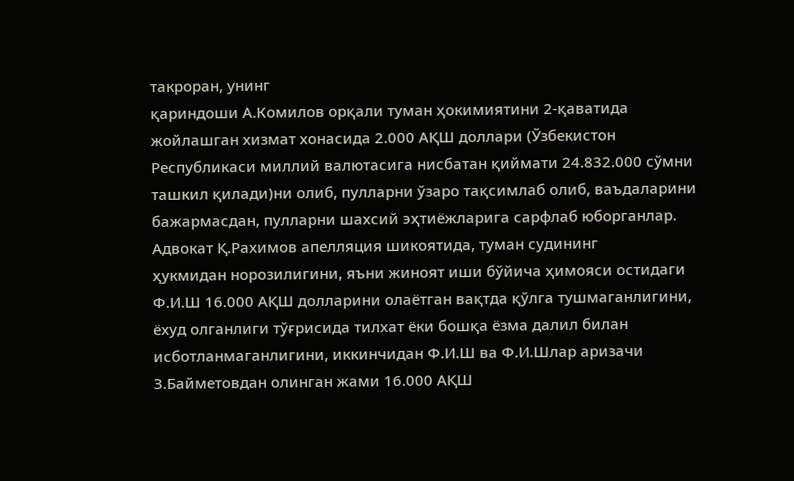такроран, унинг
қариндоши А.Комилов орқали туман ҳокимиятини 2-қаватида
жойлашган хизмат хонасида 2.000 АҚШ доллари (Ўзбекистон
Республикаси миллий валютасига нисбатан қиймати 24.832.000 сўмни
ташкил қилади)ни олиб, пулларни ўзаро тақсимлаб олиб, ваъдаларини
бажармасдан, пулларни шахсий эҳтиёжларига сарфлаб юборганлар.
Адвокат Қ.Рахимов апелляция шикоятида, туман судининг
ҳукмидан норозилигини, яъни жиноят иши бўйича ҳимояси остидаги
Ф.И.Ш 16.000 АҚШ долларини олаётган вақтда қўлга тушмаганлигини,
ёхуд олганлиги тўғрисида тилхат ёки бошқа ёзма далил билан
исботланмаганлигини, иккинчидан Ф.И.Ш ва Ф.И.Шлар аризачи
З.Байметовдан олинган жами 16.000 АҚШ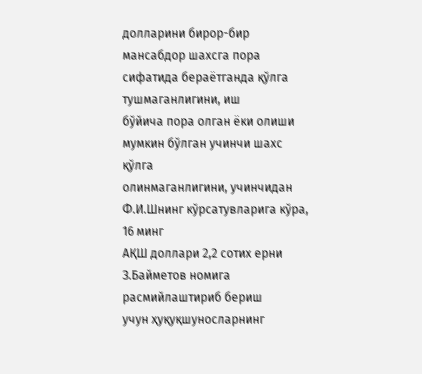долларини бирор-бир
мансабдор шахсга пора сифатида бераётганда қўлга тушмаганлигини, иш
бўйича пора олган ёки олиши мумкин бўлган учинчи шахс қўлга
олинмаганлигини, учинчидан Ф.И.Шнинг кўрсатувларига кўра, 16 минг
АҚШ доллари 2,2 сотих ерни З.Байметов номига расмийлаштириб бериш
учун ҳуқуқшуносларнинг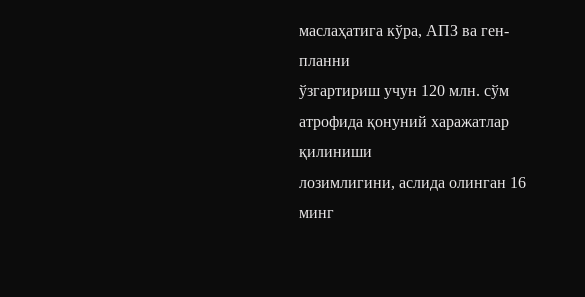маслаҳатига кўра, АПЗ ва ген-планни
ўзгартириш учун 120 млн. сўм атрофида қонуний харажатлар қилиниши
лозимлигини, аслида олинган 16 минг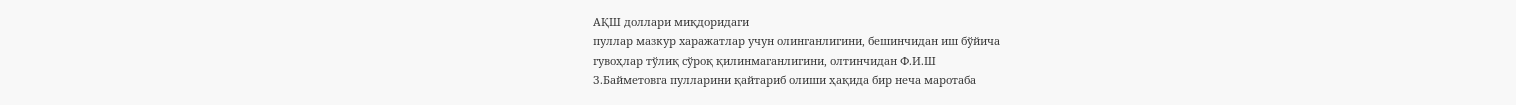АҚШ доллари миқдоридаги
пуллар мазкур харажатлар учун олинганлигини, бешинчидан иш бўйича
гувоҳлар тўлиқ сўроқ қилинмаганлигини, олтинчидан Ф.И.Ш
З.Байметовга пулларини қайтариб олиши ҳақида бир неча маротаба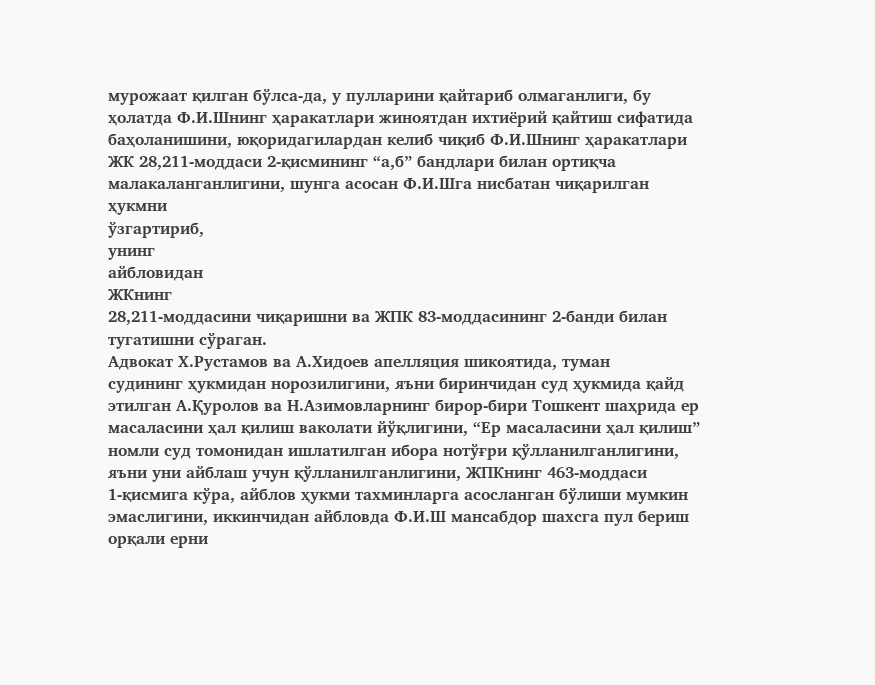мурожаат қилган бўлса-да, у пулларини қайтариб олмаганлиги, бу
ҳолатда Ф.И.Шнинг ҳаракатлари жиноятдан ихтиёрий қайтиш сифатида
баҳоланишини, юқоридагилардан келиб чиқиб Ф.И.Шнинг ҳаракатлари
ЖК 28,211-моддаси 2-қисмининг “а,б” бандлари билан ортиқча
малакаланганлигини, шунга асосан Ф.И.Шга нисбатан чиқарилган
ҳукмни
ўзгартириб,
унинг
айбловидан
ЖКнинг
28,211-моддасини чиқаришни ва ЖПК 83-моддасининг 2-банди билан
тугатишни сўраган.
Адвокат Х.Рустамов ва А.Хидоев апелляция шикоятида, туман
судининг ҳукмидан норозилигини, яъни биринчидан суд ҳукмида қайд
этилган А.Қуролов ва Н.Азимовларнинг бирор-бири Тошкент шаҳрида ер
масаласини ҳал қилиш ваколати йўқлигини, “Ер масаласини ҳал қилиш”
номли суд томонидан ишлатилган ибора нотўғри қўлланилганлигини,
яъни уни айблаш учун қўлланилганлигини, ЖПКнинг 463-моддаси
1-қисмига кўра, айблов ҳукми тахминларга асосланган бўлиши мумкин
эмаслигини, иккинчидан айбловда Ф.И.Ш мансабдор шахсга пул бериш
орқали ерни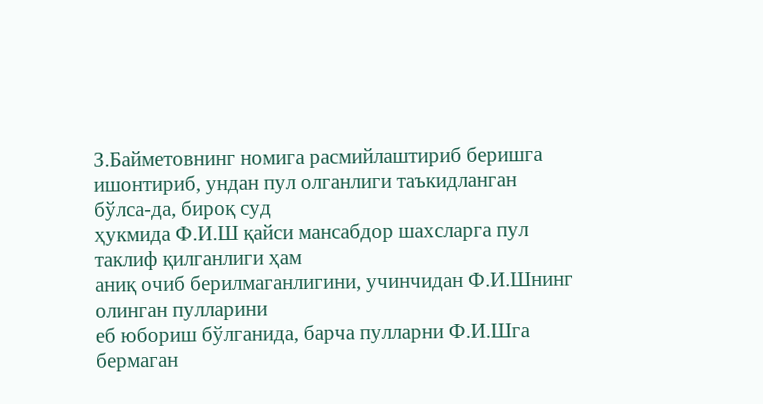З.Байметовнинг номига расмийлаштириб беришга
ишонтириб, ундан пул олганлиги таъкидланган бўлса-да, бироқ суд
ҳукмида Ф.И.Ш қайси мансабдор шахсларга пул таклиф қилганлиги ҳам
аниқ очиб берилмаганлигини, учинчидан Ф.И.Шнинг олинган пулларини
еб юбориш бўлганида, барча пулларни Ф.И.Шга бермаган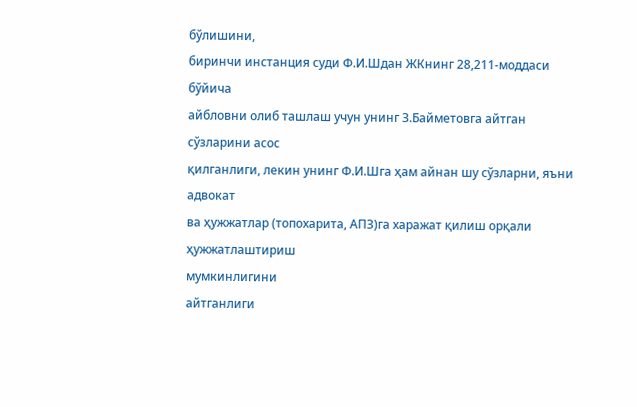бўлишини,
биринчи инстанция суди Ф.И.Шдан ЖКнинг 28,211-моддаси бўйича
айбловни олиб ташлаш учун унинг З.Байметовга айтган сўзларини асос
қилганлиги, лекин унинг Ф.И.Шга ҳам айнан шу сўзларни, яъни адвокат
ва ҳужжатлар (топохарита, АПЗ)га харажат қилиш орқали
ҳужжатлаштириш
мумкинлигини
айтганлиги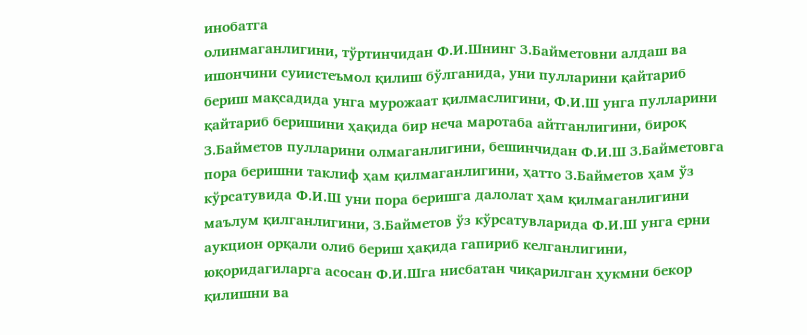инобатга
олинмаганлигини, тўртинчидан Ф.И.Шнинг З.Байметовни алдаш ва
ишончини суиистеъмол қилиш бўлганида, уни пулларини қайтариб
бериш мақсадида унга мурожаат қилмаслигини, Ф.И.Ш унга пулларини
қайтариб беришини ҳақида бир неча маротаба айтганлигини, бироқ
З.Байметов пулларини олмаганлигини, бешинчидан Ф.И.Ш З.Байметовга
пора беришни таклиф ҳам қилмаганлигини, ҳатто З.Байметов ҳам ўз
кўрсатувида Ф.И.Ш уни пора беришга далолат ҳам қилмаганлигини
маълум қилганлигини, З.Байметов ўз кўрсатувларида Ф.И.Ш унга ерни
аукцион орқали олиб бериш ҳақида гапириб келганлигини,
юқоридагиларга асосан Ф.И.Шга нисбатан чиқарилган ҳукмни бекор
қилишни ва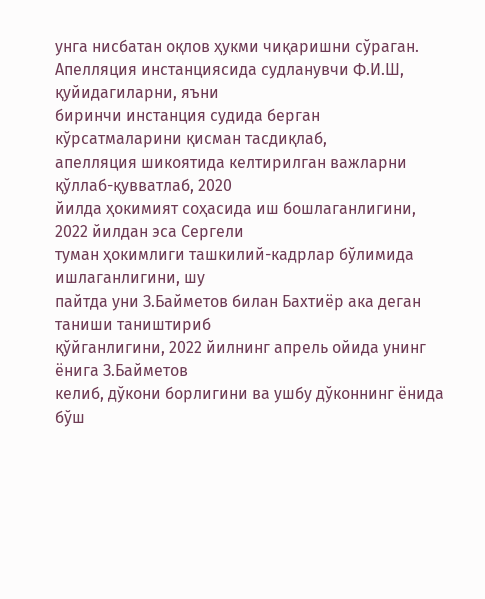унга нисбатан оқлов ҳукми чиқаришни сўраган.
Апелляция инстанциясида судланувчи Ф.И.Ш, қуйидагиларни, яъни
биринчи инстанция судида берган кўрсатмаларини қисман тасдиқлаб,
апелляция шикоятида келтирилган важларни қўллаб-қувватлаб, 2020
йилда ҳокимият соҳасида иш бошлаганлигини, 2022 йилдан эса Сергели
туман ҳокимлиги ташкилий-кадрлар бўлимида ишлаганлигини, шу
пайтда уни З.Байметов билан Бахтиёр ака деган таниши таништириб
қўйганлигини, 2022 йилнинг апрель ойида унинг ёнига З.Байметов
келиб, дўкони борлигини ва ушбу дўконнинг ёнида бўш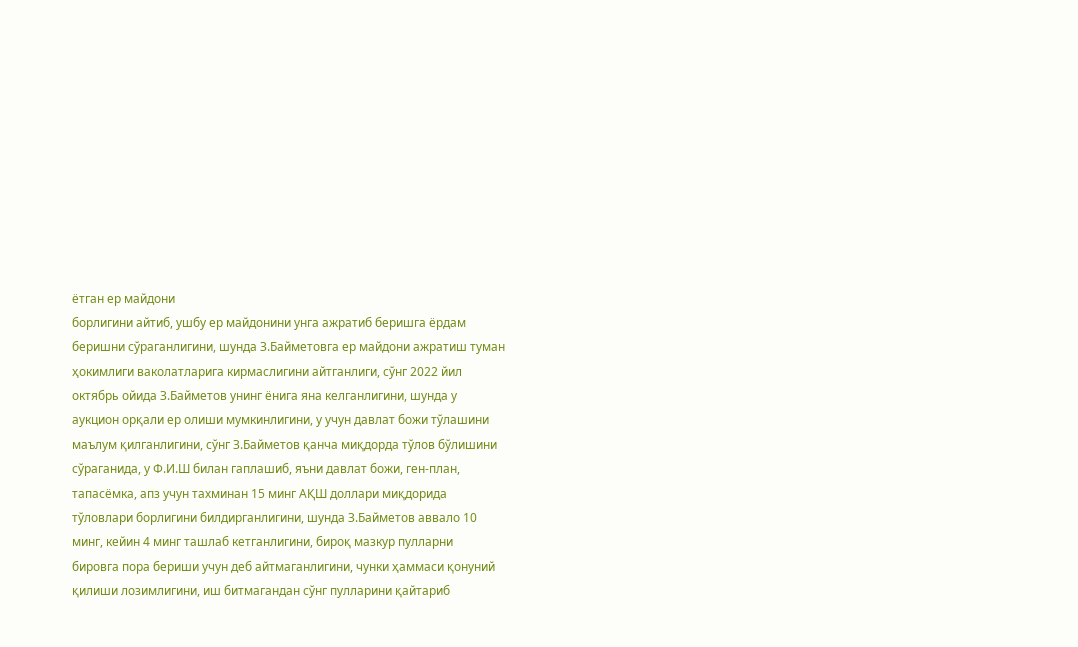ётган ер майдони
борлигини айтиб, ушбу ер майдонини унга ажратиб беришга ёрдам
беришни сўраганлигини, шунда З.Байметовга ер майдони ажратиш туман
ҳокимлиги ваколатларига кирмаслигини айтганлиги, сўнг 2022 йил
октябрь ойида З.Байметов унинг ёнига яна келганлигини, шунда у
аукцион орқали ер олиши мумкинлигини, у учун давлат божи тўлашини
маълум қилганлигини, сўнг З.Байметов қанча миқдорда тўлов бўлишини
сўраганида, у Ф.И.Ш билан гаплашиб, яъни давлат божи, ген-план,
тапасёмка, апз учун тахминан 15 минг АҚШ доллари миқдорида
тўловлари борлигини билдирганлигини, шунда З.Байметов аввало 10
минг, кейин 4 минг ташлаб кетганлигини, бироқ мазкур пулларни
бировга пора бериши учун деб айтмаганлигини, чунки ҳаммаси қонуний
қилиши лозимлигини, иш битмагандан сўнг пулларини қайтариб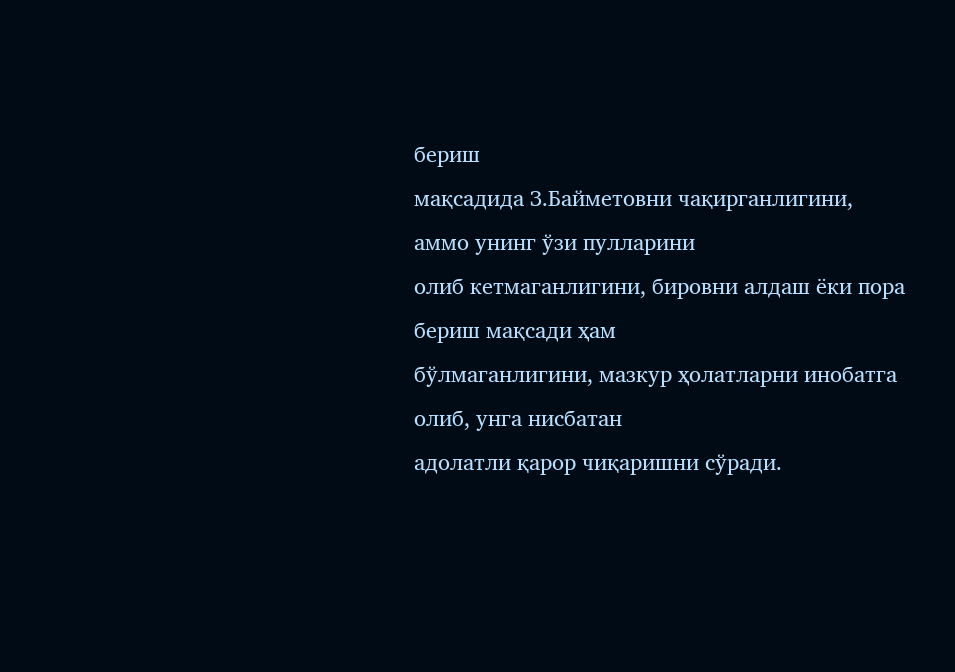бериш
мақсадида З.Байметовни чақирганлигини, аммо унинг ўзи пулларини
олиб кетмаганлигини, бировни алдаш ёки пора бериш мақсади ҳам
бўлмаганлигини, мазкур ҳолатларни инобатга олиб, унга нисбатан
адолатли қарор чиқаришни сўради.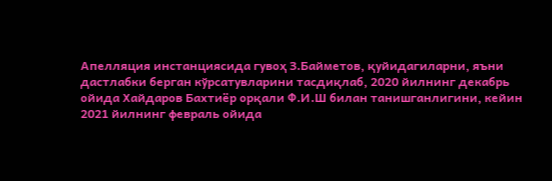Апелляция инстанциясида гувоҳ З.Байметов, қуйидагиларни, яъни
дастлабки берган кўрсатувларини тасдиқлаб, 2020 йилнинг декабрь
ойида Хайдаров Бахтиёр орқали Ф.И.Ш билан танишганлигини, кейин
2021 йилнинг февраль ойида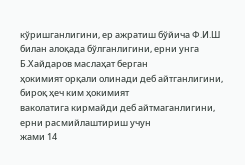кўришганлигини, ер ажратиш бўйича Ф.И.Ш
билан алоқада бўлганлигини, ерни унга Б.Хайдаров маслаҳат берган
ҳокимият орқали олинади деб айтганлигини, бироқ ҳеч ким ҳокимият
ваколатига кирмайди деб айтмаганлигини, ерни расмийлаштириш учун
жами 14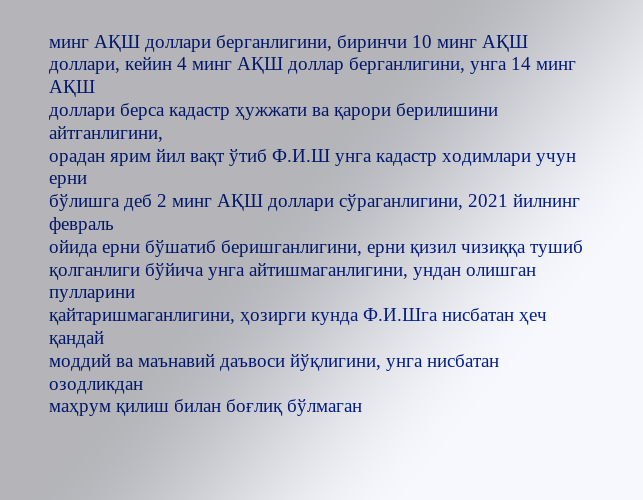минг АҚШ доллари берганлигини, биринчи 10 минг АҚШ
доллари, кейин 4 минг АҚШ доллар берганлигини, унга 14 минг АҚШ
доллари берса кадастр ҳужжати ва қарори берилишини айтганлигини,
орадан ярим йил вақт ўтиб Ф.И.Ш унга кадастр ходимлари учун ерни
бўлишга деб 2 минг АҚШ доллари сўраганлигини, 2021 йилнинг февраль
ойида ерни бўшатиб беришганлигини, ерни қизил чизиққа тушиб
қолганлиги бўйича унга айтишмаганлигини, ундан олишган пулларини
қайтаришмаганлигини, ҳозирги кунда Ф.И.Шга нисбатан ҳеч қандай
моддий ва маънавий даъвоси йўқлигини, унга нисбатан озодликдан
маҳрум қилиш билан боғлиқ бўлмаган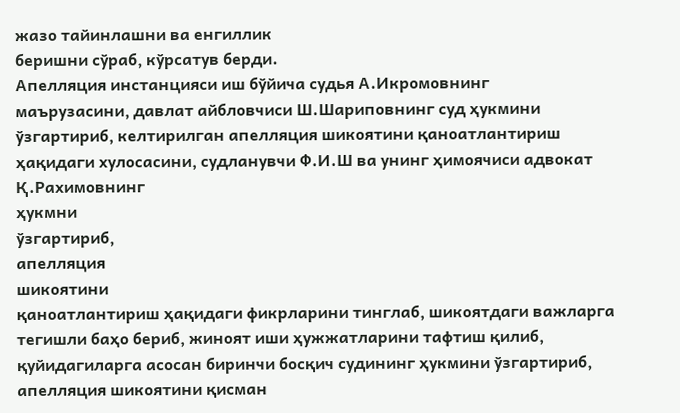жазо тайинлашни ва енгиллик
беришни сўраб, кўрсатув берди.
Апелляция инстанцияси иш бўйича судья А.Икромовнинг
маърузасини, давлат айбловчиси Ш.Шариповнинг суд ҳукмини
ўзгартириб, келтирилган апелляция шикоятини қаноатлантириш
ҳақидаги хулосасини, судланувчи Ф.И.Ш ва унинг ҳимоячиси адвокат
Қ.Рахимовнинг
ҳукмни
ўзгартириб,
апелляция
шикоятини
қаноатлантириш ҳақидаги фикрларини тинглаб, шикоятдаги важларга
тегишли баҳо бериб, жиноят иши ҳужжатларини тафтиш қилиб,
қуйидагиларга асосан биринчи босқич судининг ҳукмини ўзгартириб,
апелляция шикоятини қисман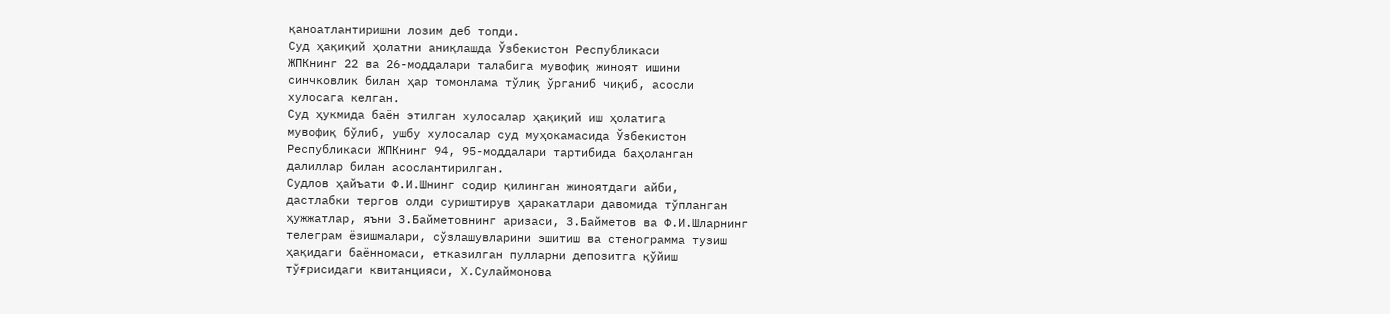қаноатлантиришни лозим деб топди.
Суд ҳақиқий ҳолатни аниқлашда Ўзбекистон Республикаси
ЖПКнинг 22 ва 26-моддалари талабига мувофиқ жиноят ишини
синчковлик билан ҳар томонлама тўлиқ ўрганиб чиқиб, асосли
хулосага келган.
Суд ҳукмида баён этилган хулосалар ҳақиқий иш ҳолатига
мувофиқ бўлиб, ушбу хулосалар суд муҳокамасида Ўзбекистон
Республикаси ЖПКнинг 94, 95-моддалари тартибида баҳоланган
далиллар билан асослантирилган.
Судлов ҳайъати Ф.И.Шнинг содир қилинган жиноятдаги айби,
дастлабки тергов олди суриштирув ҳаракатлари давомида тўпланган
ҳужжатлар, яъни З.Байметовнинг аризаси, З.Байметов ва Ф.И.Шларнинг
телеграм ёзишмалари, сўзлашувларини эшитиш ва стенограмма тузиш
ҳақидаги баённомаси, етказилган пулларни депозитга қўйиш
тўғрисидаги квитанцияси, Х.Сулаймонова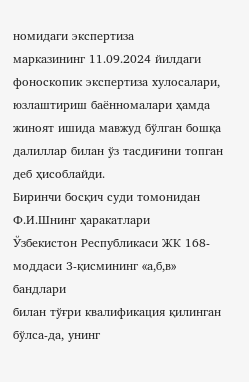номидаги экспертиза
марказининг 11.09.2024 йилдаги фоноскопик экспертиза хулосалари,
юзлаштириш баённомалари ҳамда жиноят ишида мавжуд бўлган бошқа
далиллар билан ўз тасдиғини топган деб ҳисоблайди.
Биринчи босқич суди томонидан Ф.И.Шнинг ҳаракатлари
Ўзбекистон Республикаси ЖК 168-моддаси 3-қисмининг «а,б,в» бандлари
билан тўғри квалификация қилинган бўлса-да, унинг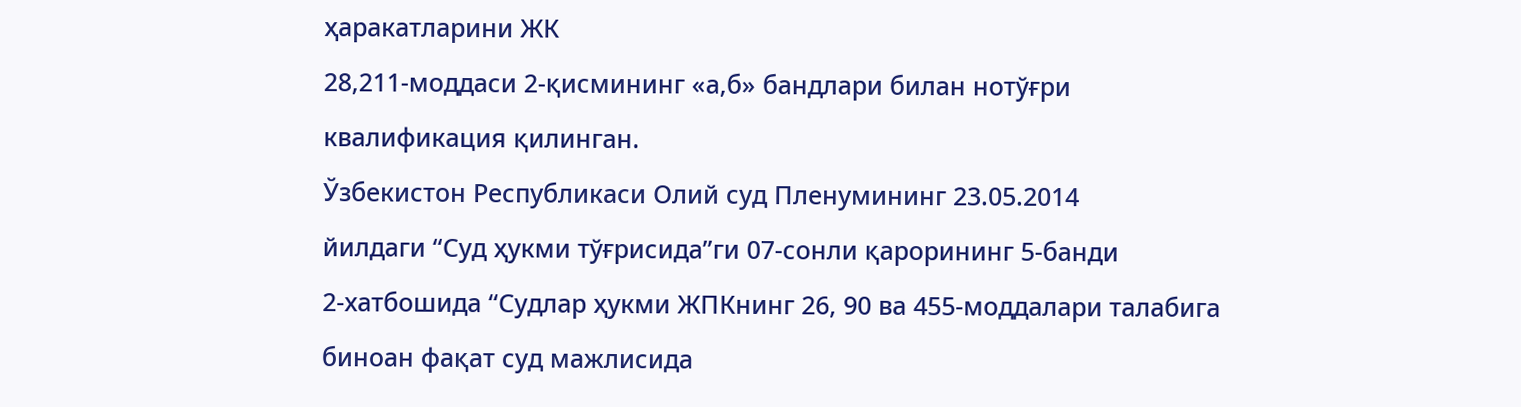ҳаракатларини ЖК
28,211-моддаси 2-қисмининг «а,б» бандлари билан нотўғри
квалификация қилинган.
Ўзбекистон Республикаси Олий суд Пленумининг 23.05.2014
йилдаги “Суд ҳукми тўғрисида”ги 07-сонли қарорининг 5-банди
2-хатбошида “Судлар ҳукми ЖПКнинг 26, 90 ва 455-моддалари талабига
биноан фақат суд мажлисида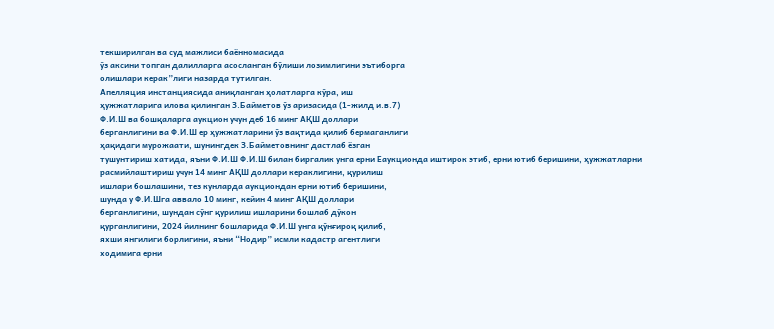текширилган ва суд мажлиси баённомасида
ўз аксини топган далилларга асосланган бўлиши лозимлигини эътиборга
олишлари керак”лиги назарда тутилган.
Апелляция инстанциясида аниқланган ҳолатларга кўра, иш
ҳужжатларига илова қилинган З.Байметов ўз аризасида (1-жилд и.в.7)
Ф.И.Ш ва бошқаларга аукцион учун деб 16 минг АҚШ доллари
берганлигини ва Ф.И.Ш ер ҳужжатларини ўз вақтида қилиб бермаганлиги
ҳақидаги мурожаати, шунингдек З.Байметовнинг дастлаб ёзган
тушунтириш хатида, яъни Ф.И.Ш Ф.И.Ш билан биргалик унга ерни Еаукционда иштирок этиб, ерни ютиб беришини, ҳужжатларни
расмийлаштириш учун 14 минг АҚШ доллари кераклигини, қурилиш
ишлари бошлашини, тез кунларда аукциондан ерни ютиб беришини,
шунда у Ф.И.Шга аввало 10 минг, кейин 4 минг АҚШ доллари
берганлигини, шундан сўнг қурилиш ишларини бошлаб дўкон
қурганлигини, 2024 йилнинг бошларида Ф.И.Ш унга қўнғироқ қилиб,
яхши янгилиги борлигини, яъни “Нодир” исмли кадастр агентлиги
ходимига ерни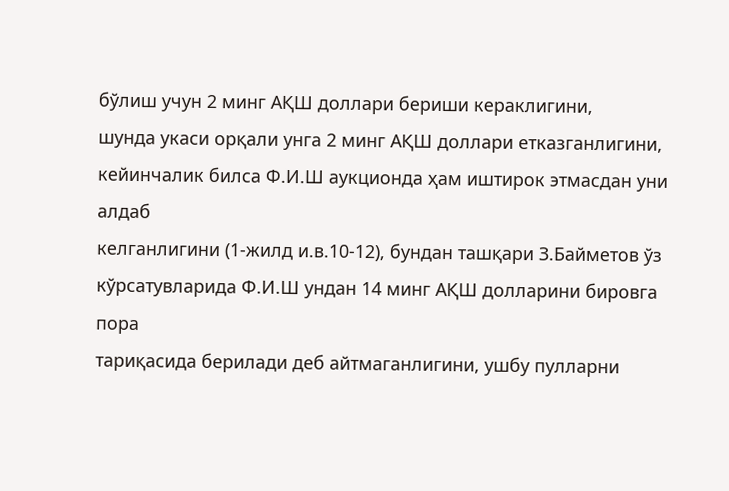бўлиш учун 2 минг АҚШ доллари бериши кераклигини,
шунда укаси орқали унга 2 минг АҚШ доллари етказганлигини,
кейинчалик билса Ф.И.Ш аукционда ҳам иштирок этмасдан уни алдаб
келганлигини (1-жилд и.в.10-12), бундан ташқари З.Байметов ўз
кўрсатувларида Ф.И.Ш ундан 14 минг АҚШ долларини бировга пора
тариқасида берилади деб айтмаганлигини, ушбу пулларни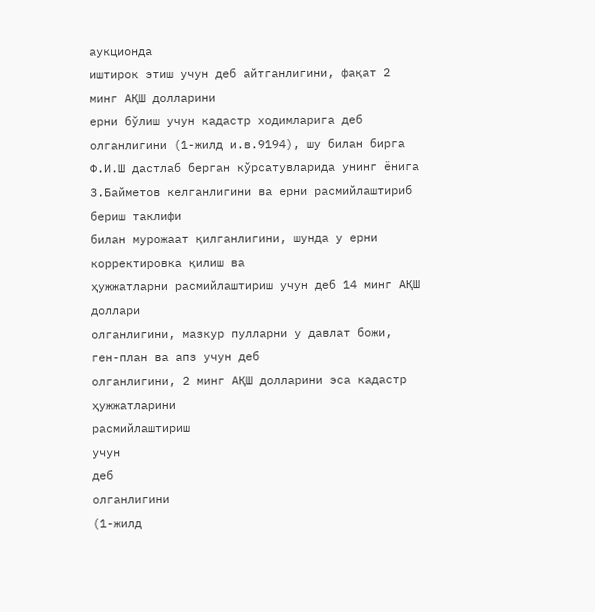аукционда
иштирок этиш учун деб айтганлигини, фақат 2 минг АҚШ долларини
ерни бўлиш учун кадастр ходимларига деб олганлигини (1-жилд и.в.9194), шу билан бирга Ф.И.Ш дастлаб берган кўрсатувларида унинг ёнига
З.Байметов келганлигини ва ерни расмийлаштириб бериш таклифи
билан мурожаат қилганлигини, шунда у ерни корректировка қилиш ва
ҳужжатларни расмийлаштириш учун деб 14 минг АҚШ доллари
олганлигини, мазкур пулларни у давлат божи, ген-план ва апз учун деб
олганлигини, 2 минг АҚШ долларини эса кадастр ҳужжатларини
расмийлаштириш
учун
деб
олганлигини
(1-жилд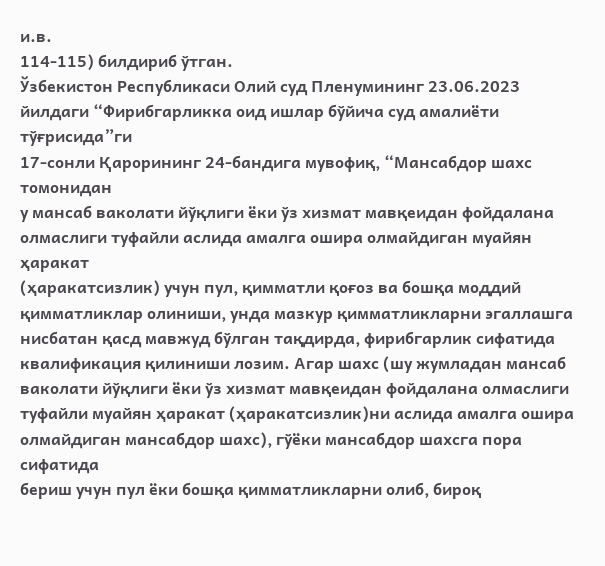и.в.
114-115) билдириб ўтган.
Ўзбекистон Республикаси Олий суд Пленумининг 23.06.2023
йилдаги “Фирибгарликка оид ишлар бўйича суд амалиёти тўғрисида”ги
17-сонли Қарорининг 24-бандига мувофиқ, “Мансабдор шахс томонидан
у мансаб ваколати йўқлиги ёки ўз хизмат мавқеидан фойдалана
олмаслиги туфайли аслида амалга ошира олмайдиган муайян ҳаракат
(ҳаракатсизлик) учун пул, қимматли қоғоз ва бошқа моддий
қимматликлар олиниши, унда мазкур қимматликларни эгаллашга
нисбатан қасд мавжуд бўлган тақдирда, фирибгарлик сифатида
квалификация қилиниши лозим. Агар шахс (шу жумладан мансаб
ваколати йўқлиги ёки ўз хизмат мавқеидан фойдалана олмаслиги
туфайли муайян ҳаракат (ҳаракатсизлик)ни аслида амалга ошира
олмайдиган мансабдор шахс), гўёки мансабдор шахсга пора сифатида
бериш учун пул ёки бошқа қимматликларни олиб, бироқ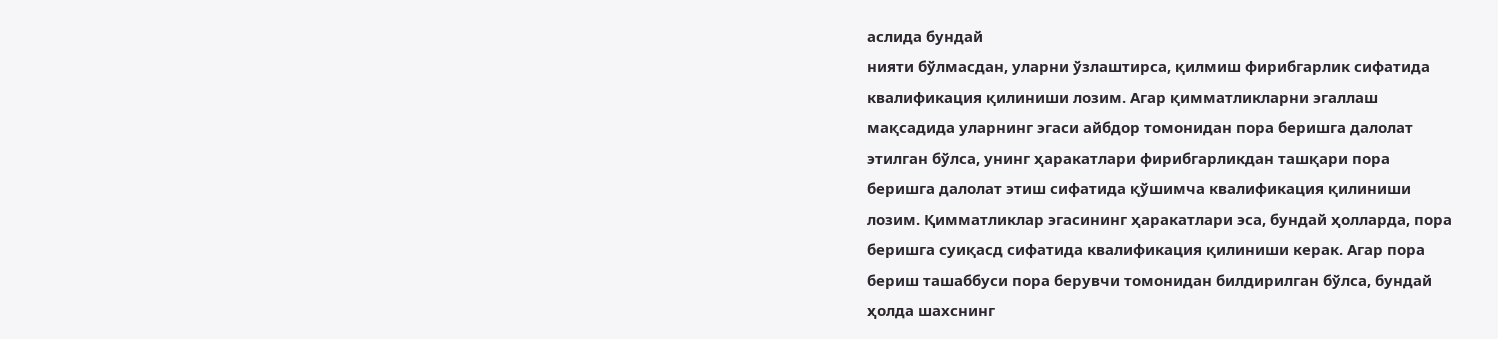аслида бундай
нияти бўлмасдан, уларни ўзлаштирса, қилмиш фирибгарлик сифатида
квалификация қилиниши лозим. Агар қимматликларни эгаллаш
мақсадида уларнинг эгаси айбдор томонидан пора беришга далолат
этилган бўлса, унинг ҳаракатлари фирибгарликдан ташқари пора
беришга далолат этиш сифатида қўшимча квалификация қилиниши
лозим. Қимматликлар эгасининг ҳаракатлари эса, бундай ҳолларда, пора
беришга суиқасд сифатида квалификация қилиниши керак. Агар пора
бериш ташаббуси пора берувчи томонидан билдирилган бўлса, бундай
ҳолда шахснинг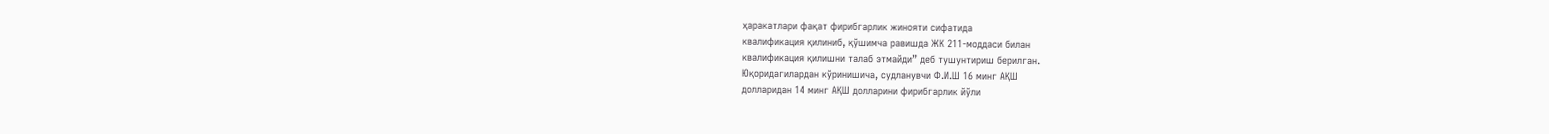ҳаракатлари фақат фирибгарлик жинояти сифатида
квалификация қилиниб, қўшимча равишда ЖК 211-моддаси билан
квалификация қилишни талаб этмайди” деб тушунтириш берилган.
Юқоридагилардан кўринишича, судланувчи Ф.И.Ш 16 минг АҚШ
долларидан 14 минг АҚШ долларини фирибгарлик йўли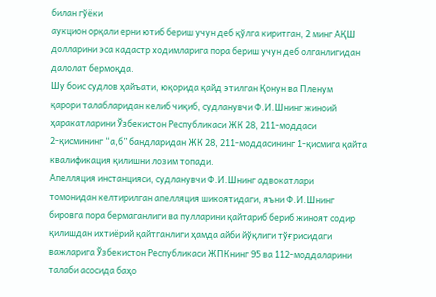билан гўёки
аукцион орқали ерни ютиб бериш учун деб қўлга киритган, 2 минг АҚШ
долларини эса кадастр ходимларига пора бериш учун деб олганлигидан
далолат бермоқда.
Шу боис судлов ҳайъати, юқорида қайд этилган Қонун ва Пленум
қарори талабларидан келиб чиқиб, судланувчи Ф.И.Шнинг жиноий
ҳаракатларини Ўзбекистон Республикаси ЖК 28, 211-моддаси
2-қисмининг “а,б” бандларидан ЖК 28, 211-моддасининг 1-қисмига қайта
квалификация қилишни лозим топади.
Апелляция инстанцияси, судланувчи Ф.И.Шнинг адвокатлари
томонидан келтирилган апелляция шикоятидаги, яъни Ф.И.Шнинг
бировга пора бермаганлиги ва пулларини қайтариб бериб жиноят содир
қилишдан ихтиёрий қайтганлиги ҳамда айби йўқлиги тўғрисидаги
важларига Ўзбекистон Республикаси ЖПКнинг 95 ва 112-моддаларини
талаби асосида баҳо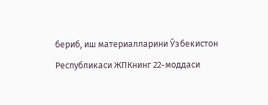бериб, иш материалларини Ўзбекистон
Республикаси ЖПКнинг 22-моддаси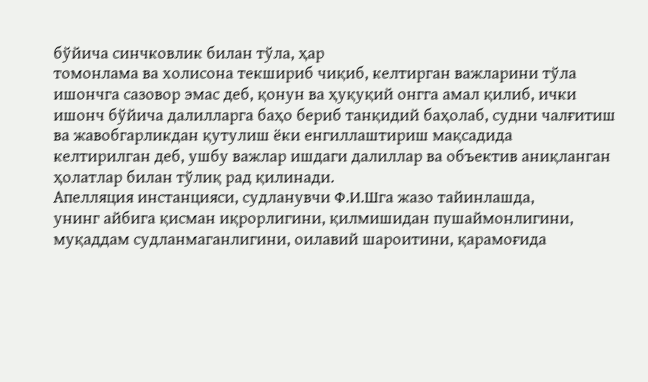бўйича синчковлик билан тўла, ҳар
томонлама ва холисона текшириб чиқиб, келтирган важларини тўла
ишончга сазовор эмас деб, қонун ва ҳуқуқий онгга амал қилиб, ички
ишонч бўйича далилларга баҳо бериб танқидий баҳолаб, судни чалғитиш
ва жавобгарликдан қутулиш ёки енгиллаштириш мақсадида
келтирилган деб, ушбу важлар ишдаги далиллар ва объектив аниқланган
ҳолатлар билан тўлиқ рад қилинади.
Апелляция инстанцияси, судланувчи Ф.И.Шга жазо тайинлашда,
унинг айбига қисман иқрорлигини, қилмишидан пушаймонлигини,
муқаддам судланмаганлигини, оилавий шароитини, қарамоғида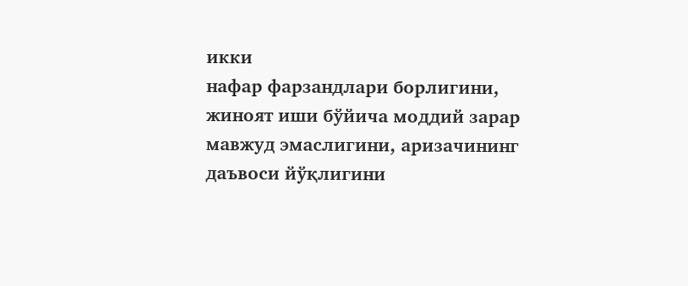икки
нафар фарзандлари борлигини, жиноят иши бўйича моддий зарар
мавжуд эмаслигини, аризачининг даъвоси йўқлигини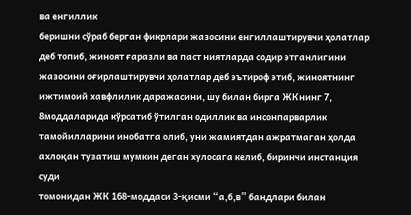ва енгиллик
беришни сўраб берган фикрлари жазосини енгиллаштирувчи ҳолатлар
деб топиб, жиноят ғаразли ва паст ниятларда содир этганлигини
жазосини оғирлаштирувчи ҳолатлар деб эътироф этиб, жиноятнинг
ижтимоий хавфлилик даражасини, шу билан бирга ЖКнинг 7, 8моддаларида кўрсатиб ўтилган одиллик ва инсонпарварлик
тамойилларини инобатга олиб, уни жамиятдан ажратмаган ҳолда
ахлоқан тузатиш мумкин деган хулосага келиб, биринчи инстанция суди
томонидан ЖК 168-моддаси 3-қисми “а,б,в” бандлари билан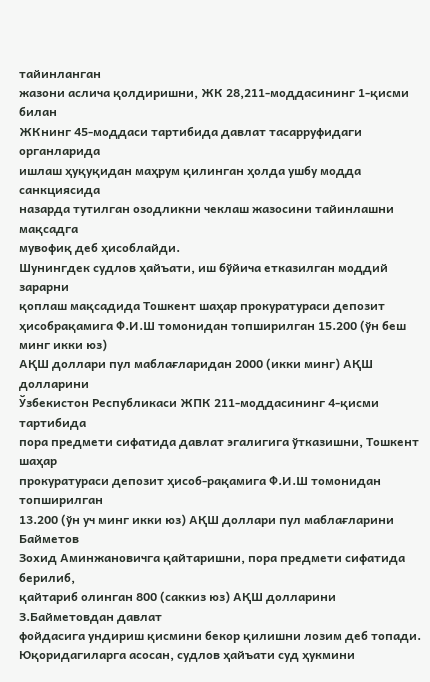тайинланган
жазони аслича қолдиришни, ЖК 28,211-моддасининг 1-қисми билан
ЖКнинг 45-моддаси тартибида давлат тасарруфидаги органларида
ишлаш ҳуқуқидан маҳрум қилинган ҳолда ушбу модда санкциясида
назарда тутилган озодликни чеклаш жазосини тайинлашни мақсадга
мувофиқ деб ҳисоблайди.
Шунингдек судлов ҳайъати, иш бўйича етказилган моддий зарарни
қоплаш мақсадида Тошкент шаҳар прокуратураси депозит ҳисобрақамига Ф.И.Ш томонидан топширилган 15.200 (ўн беш минг икки юз)
АҚШ доллари пул маблағларидан 2000 (икки минг) АҚШ долларини
Ўзбекистон Республикаси ЖПК 211-моддасининг 4-қисми тартибида
пора предмети сифатида давлат эгалигига ўтказишни, Тошкент шаҳар
прокуратураси депозит ҳисоб-рақамига Ф.И.Ш томонидан топширилган
13.200 (ўн уч минг икки юз) АҚШ доллари пул маблағларини Байметов
Зохид Аминжановичга қайтаришни, пора предмети сифатида берилиб,
қайтариб олинган 800 (саккиз юз) АҚШ долларини З.Байметовдан давлат
фойдасига ундириш қисмини бекор қилишни лозим деб топади.
Юқоридагиларга асосан, судлов ҳайъати суд ҳукмини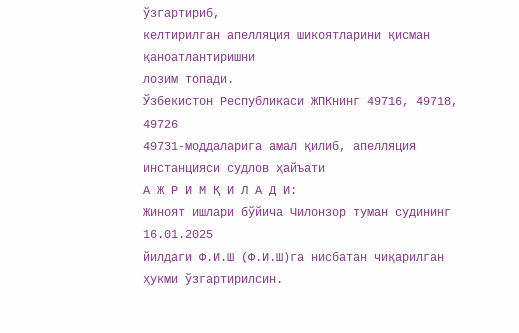ўзгартириб,
келтирилган апелляция шикоятларини қисман қаноатлантиришни
лозим топади.
Ўзбекистон Республикаси ЖПКнинг 49716, 49718, 49726
49731-моддаларига амал қилиб, апелляция инстанцияси судлов ҳайъати
А Ж Р И М Қ И Л А Д И:
Жиноят ишлари бўйича Чилонзор туман судининг 16.01.2025
йилдаги Ф.И.Ш (Ф.И.Ш)га нисбатан чиқарилган ҳукми ўзгартирилсин.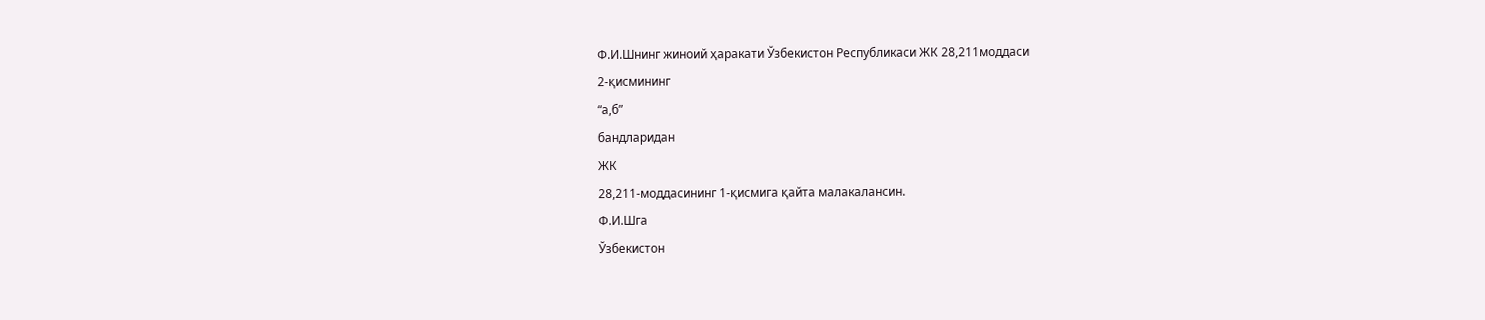Ф.И.Шнинг жиноий ҳаракати Ўзбекистон Республикаси ЖК 28,211моддаси
2-қисмининг
“а,б”
бандларидан
ЖК
28,211-моддасининг 1-қисмига қайта малакалансин.
Ф.И.Шга
Ўзбекистон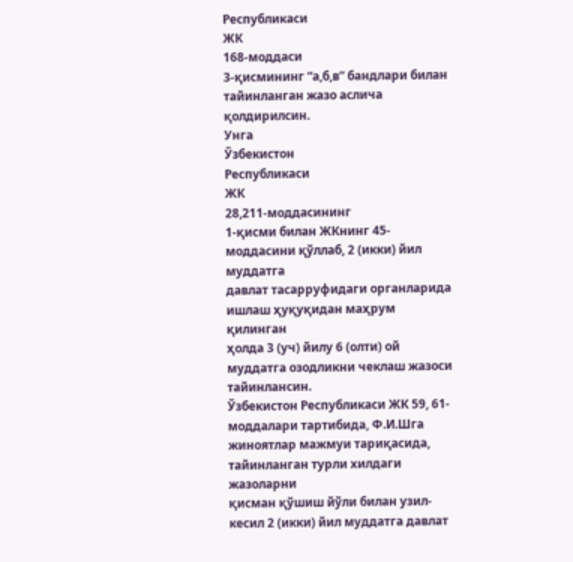Республикаси
ЖК
168-моддаси
3-қисмининг “а,б,в” бандлари билан тайинланган жазо аслича
қолдирилсин.
Унга
Ўзбекистон
Республикаси
ЖК
28,211-моддасининг
1-қисми билан ЖКнинг 45-моддасини қўллаб, 2 (икки) йил муддатга
давлат тасарруфидаги органларида ишлаш ҳуқуқидан маҳрум қилинган
ҳолда 3 (уч) йилу 6 (олти) ой муддатга озодликни чеклаш жазоси
тайинлансин.
Ўзбекистон Республикаси ЖК 59, 61-моддалари тартибида, Ф.И.Шга
жиноятлар мажмуи тариқасида, тайинланган турли хилдаги жазоларни
қисман қўшиш йўли билан узил-кесил 2 (икки) йил муддатга давлат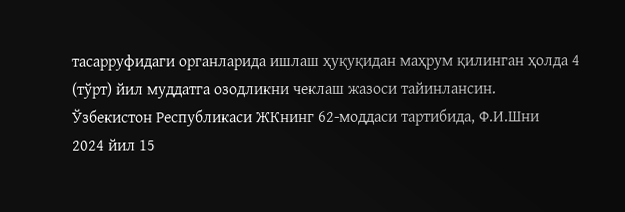тасарруфидаги органларида ишлаш ҳуқуқидан маҳрум қилинган ҳолда 4
(тўрт) йил муддатга озодликни чеклаш жазоси тайинлансин.
Ўзбекистон Республикаси ЖКнинг 62-моддаси тартибида, Ф.И.Шни
2024 йил 15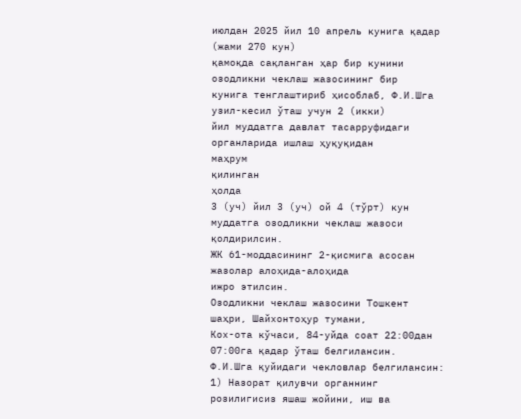июлдан 2025 йил 10 апрель кунига қадар (жами 270 кун)
қамоқда сақланган ҳар бир кунини озодликни чеклаш жазосининг бир
кунига тенглаштириб ҳисоблаб, Ф.И.Шга узил-кесил ўташ учун 2 (икки)
йил муддатга давлат тасарруфидаги органларида ишлаш ҳуқуқидан
маҳрум
қилинган
ҳолда
3 (уч) йил 3 (уч) ой 4 (тўрт) кун муддатга озодликни чеклаш жазоси
қолдирилсин.
ЖК 61-моддасининг 2-қисмига асосан жазолар алоҳида-алоҳида
ижро этилсин.
Озодликни чеклаш жазосини Тошкент шаҳри, Шайхонтоҳур тумани,
Кох-ота кўчаси, 84-уйда соат 22:00дан 07:00га қадар ўташ белгилансин.
Ф.И.Шга қуйидаги чекловлар белгилансин:
1) Назорат қилувчи органнинг розилигисиз яшаш жойини, иш ва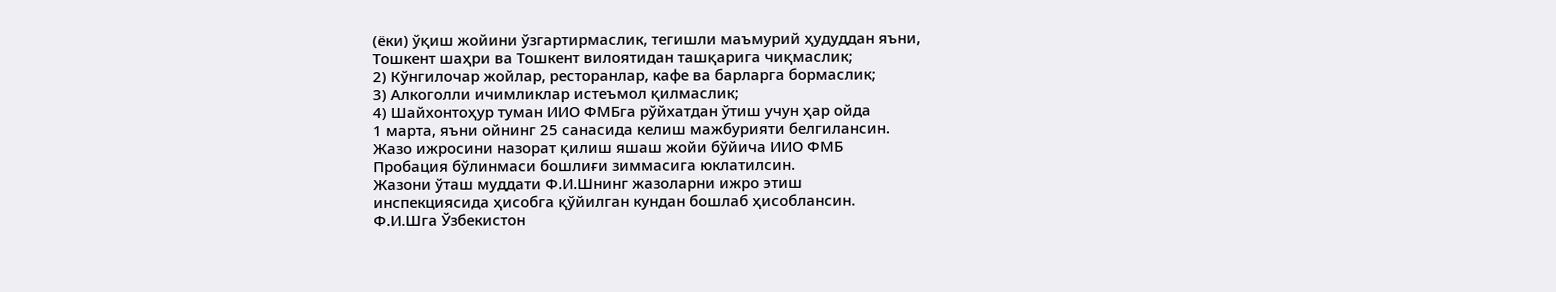(ёки) ўқиш жойини ўзгартирмаслик, тегишли маъмурий ҳудуддан яъни,
Тошкент шаҳри ва Тошкент вилоятидан ташқарига чиқмаслик;
2) Кўнгилочар жойлар, ресторанлар, кафе ва барларга бормаслик;
3) Алкоголли ичимликлар истеъмол қилмаслик;
4) Шайхонтоҳур туман ИИО ФМБга рўйхатдан ўтиш учун ҳар ойда
1 марта, яъни ойнинг 25 санасида келиш мажбурияти белгилансин.
Жазо ижросини назорат қилиш яшаш жойи бўйича ИИО ФМБ
Пробация бўлинмаси бошлиғи зиммасига юклатилсин.
Жазони ўташ муддати Ф.И.Шнинг жазоларни ижро этиш
инспекциясида ҳисобга қўйилган кундан бошлаб ҳисоблансин.
Ф.И.Шга Ўзбекистон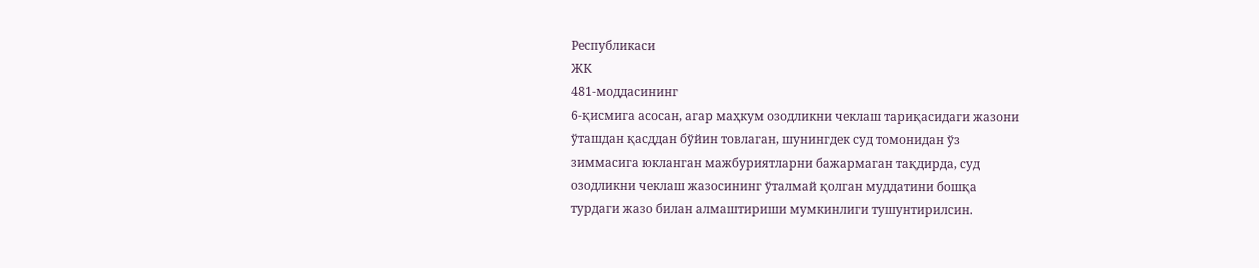Республикаси
ЖК
481-моддасининг
6-қисмига асосан, агар маҳкум озодликни чеклаш тариқасидаги жазони
ўташдан қасддан бўйин товлаган, шунингдек суд томонидан ўз
зиммасига юкланган мажбуриятларни бажармаган тақдирда, суд
озодликни чеклаш жазосининг ўталмай қолган муддатини бошқа
турдаги жазо билан алмаштириши мумкинлиги тушунтирилсин.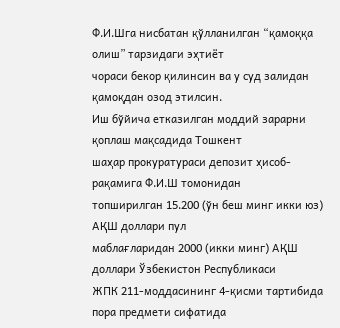Ф.И.Шга нисбатан қўлланилган “қамоққа олиш” тарзидаги эҳтиёт
чораси бекор қилинсин ва у суд залидан қамоқдан озод этилсин.
Иш бўйича етказилган моддий зарарни қоплаш мақсадида Тошкент
шаҳар прокуратураси депозит ҳисоб-рақамига Ф.И.Ш томонидан
топширилган 15.200 (ўн беш минг икки юз) АҚШ доллари пул
маблағларидан 2000 (икки минг) АҚШ доллари Ўзбекистон Республикаси
ЖПК 211-моддасининг 4-қисми тартибида пора предмети сифатида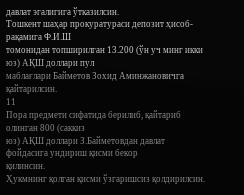давлат эгалигига ўтказилсин.
Тошкент шаҳар прокуратураси депозит ҳисоб-рақамига Ф.И.Ш
томонидан топширилган 13.200 (ўн уч минг икки юз) АҚШ доллари пул
маблағлари Байметов Зохид Аминжановичга қайтарилсин.
11
Пора предмети сифатида берилиб, қайтариб олинган 800 (саккиз
юз) АҚШ доллари З.Байметовдан давлат фойдасига ундириш қисми бекор
қилинсин.
Ҳукмнинг қолган қисми ўзгаришсиз қолдирилсин.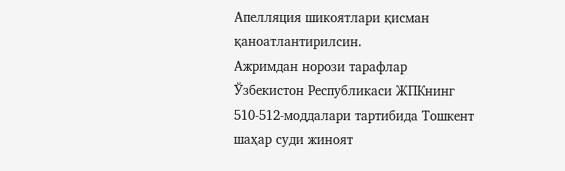Апелляция шикоятлари қисман қаноатлантирилсин.
Ажримдан норози тарафлар Ўзбекистон Республикаси ЖПКнинг
510-512-моддалари тартибида Тошкент шаҳар суди жиноят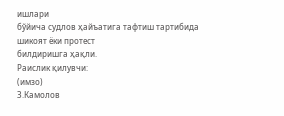ишлари
бўйича судлов ҳайъатига тафтиш тартибида шикоят ёки протест
билдиришга ҳақли.
Раислик қилувчи:
(имзо)
З.Камолов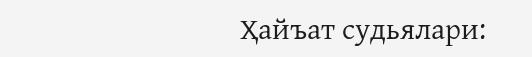Ҳайъат судьялари: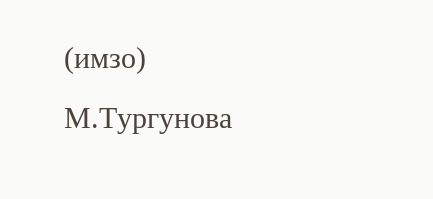(имзо)
М.Тургунова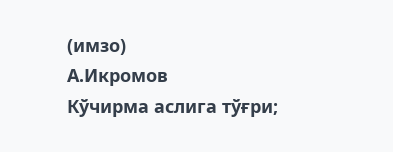(имзо)
А.Икромов
Кўчирма аслига тўғри;